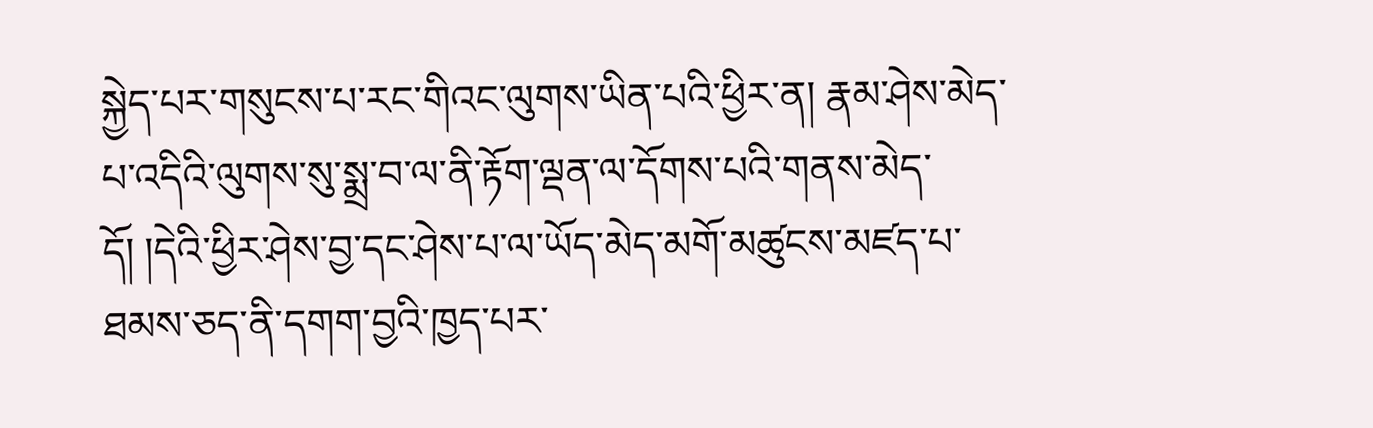སྐྱེད་པར་གསུངས་པ་རང་གིའང་ལུགས་ཡིན་པའི་ཕྱིར་ན། རྣམ་ཤེས་མེད་པ་འདིའི་ལུགས་སུ་སྨྲ་བ་ལ་ནི་རྟོག་ལྡན་ལ་དོགས་པའི་གནས་མེད་དོ། །དེའི་ཕྱིར་ཤེས་བྱ་དང་ཤེས་པ་ལ་ཡོད་མེད་མགོ་མཚུངས་མཛད་པ་ཐམས་ཅད་ནི་དགག་བྱའི་ཁྱད་པར་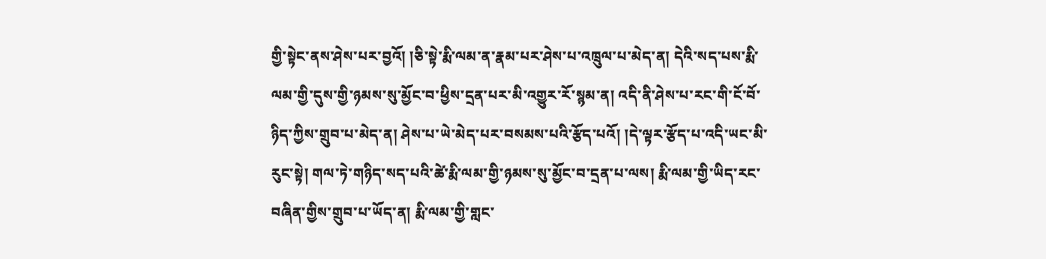གྱི་སྟེང་ནས་ཤེས་པར་བྱའོ། །ཅི་སྟེ་རྨི་ལམ་ན་རྣམ་པར་ཤེས་པ་འཁྲུལ་པ་མེད་ན། དེའི་སད་པས་རྨི་ལམ་གྱི་དུས་གྱི་ཉམས་སུ་མྱོང་བ་ཕྱིས་དྲན་པར་མི་འགྱུར་རོ་སྙམ་ན། འདི་ནི་ཤེས་པ་རང་གི་ངོ་བོ་ཉིད་ཀྱིས་གྲུབ་པ་མེད་ན། ཤེས་པ་ཡེ་མེད་པར་བསམས་པའི་རྩོད་པའོ། །དེ་ལྟར་རྩོད་པ་འདི་ཡང་མི་རུང་སྟེ། གལ་ཏེ་གཉིད་སད་པའི་ཚེ་རྨི་ལམ་གྱི་ཉམས་སུ་མྱོང་བ་དྲན་པ་ལས། རྨི་ལམ་གྱི་ཡིད་རང་བཞིན་གྱིས་གྲུབ་པ་ཡོད་ན། རྨི་ལམ་གྱི་གླང་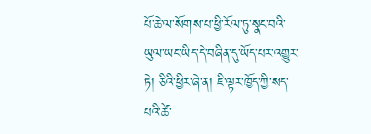པོ་ཆེ་ལ་སོགས་པ་ཕྱི་རོལ་ཏུ་སྣང་བའི་ཡུལ་ཡང་ཡིད་དེ་བཞིན་དུ་ཡོད་པར་འགྱུར་ཏེ། ཅིའི་ཕྱིར་ཞེ་ན། ཇི་ལྟར་ཁྱོད་ཀྱི་སད་པའི་ཚེ་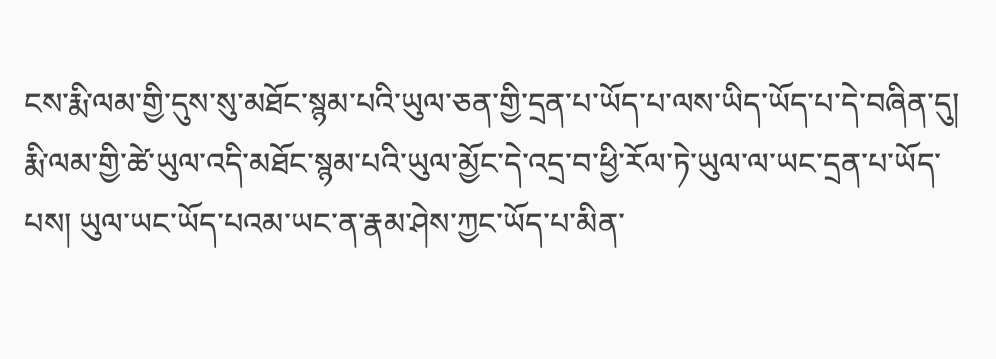ངས་རྨི་ལམ་གྱི་དུས་སུ་མཐོང་སྙམ་པའི་ཡུལ་ཅན་གྱི་དྲན་པ་ཡོད་པ་ལས་ཡིད་ཡོད་པ་དེ་བཞིན་དུ། རྨི་ལམ་གྱི་ཚེ་ཡུལ་འདི་མཐོང་སྙམ་པའི་ཡུལ་མྱོང་དེ་འདྲ་བ་ཕྱི་རོལ་ཏེ་ཡུལ་ལ་ཡང་དྲན་པ་ཡོད་པས། ཡུལ་ཡང་ཡོད་པའམ་ཡང་ན་རྣམ་ཤེས་ཀྱང་ཡོད་པ་མིན་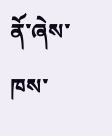ནོ་ཞེས་ཁས་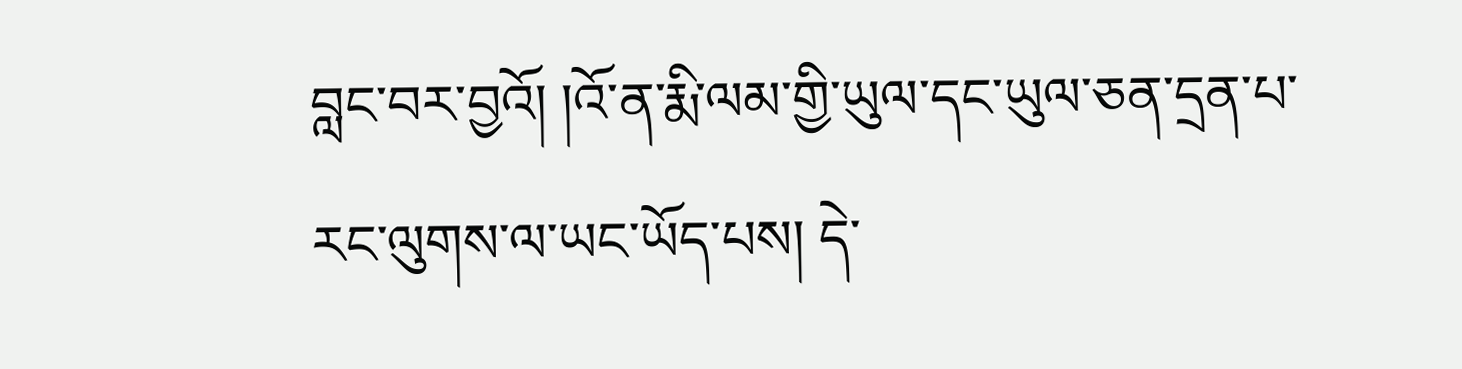བླང་བར་བྱའོ། །འོ་ན་རྨི་ལམ་གྱི་ཡུལ་དང་ཡུལ་ཅན་དྲན་པ་རང་ལུགས་ལ་ཡང་ཡོད་པས། དེ་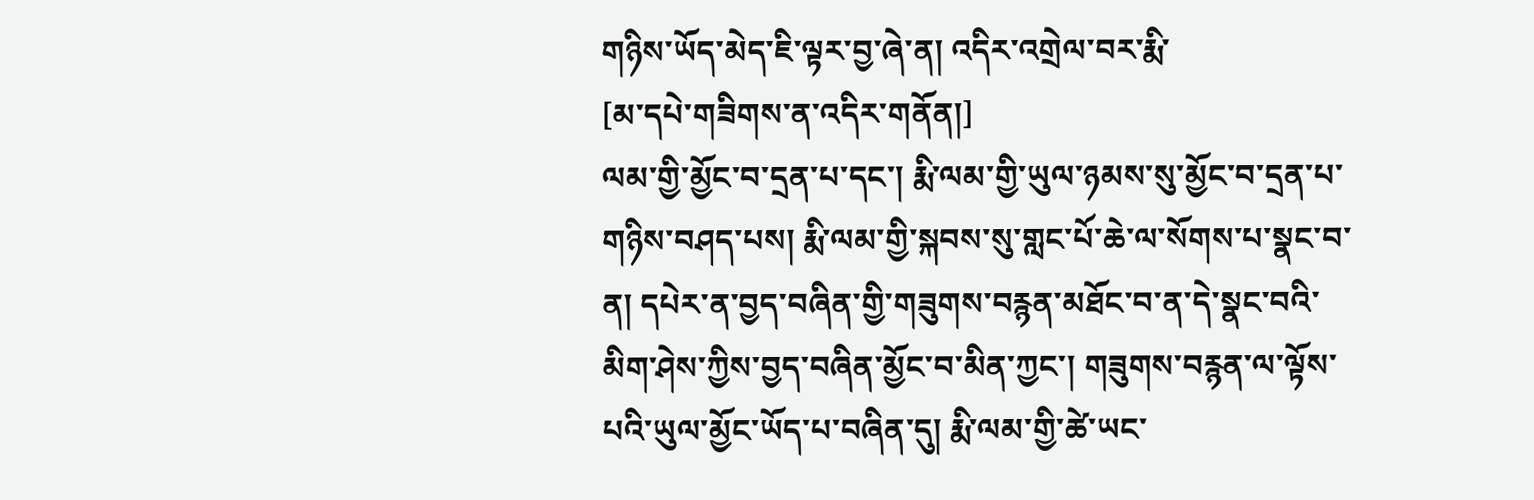གཉིས་ཡོད་མེད་ཇི་ལྟར་བྱ་ཞེ་ན། འདིར་འགྲེལ་བར་རྨི་
[མ་དཔེ་གཟིགས་ན་འདིར་གནོན།]
ལམ་གྱི་མྱོང་བ་དྲན་པ་དང་། རྨི་ལམ་གྱི་ཡུལ་ཉམས་སུ་མྱོང་བ་དྲན་པ་གཉིས་བཤད་པས། རྨི་ལམ་གྱི་སྐབས་སུ་གླང་པོ་ཆེ་ལ་སོགས་པ་སྣང་བ་ན། དཔེར་ན་བྱད་བཞིན་གྱི་གཟུགས་བརྙན་མཐོང་བ་ན་དེ་སྣང་བའི་མིག་ཤེས་ཀྱིས་བྱད་བཞིན་མྱོང་བ་མིན་ཀྱང་། གཟུགས་བརྙན་ལ་ལྟོས་པའི་ཡུལ་མྱོང་ཡོད་པ་བཞིན་དུ། རྨི་ལམ་གྱི་ཚེ་ཡང་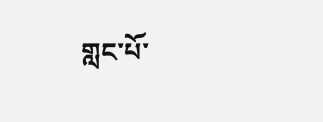གླང་པོ་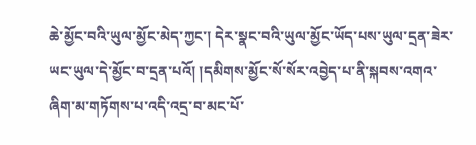ཆེ་མྱོང་བའི་ཡུལ་མྱོང་མེད་ཀྱང་། དེར་སྣང་བའི་ཡུལ་མྱོང་ཡོད་པས་ཡུལ་དྲན་ཟེར་ཡང་ཡུལ་དེ་མྱོང་བ་དྲན་པའོ། །དམིགས་མྱོང་སོ་སོར་འབྱེད་པ་ནི་སྐབས་འགའ་ཞིག་མ་གཏོགས་པ་འདི་འདྲ་བ་མང་པོ་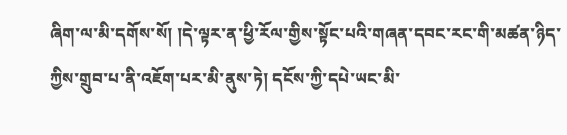ཞིག་ལ་མི་དགོས་སོ། །དེ་ལྟར་ན་ཕྱི་རོལ་གྱིས་སྟོང་པའི་གཞན་དབང་རང་གི་མཚན་ཉིད་ཀྱིས་གྲུབ་པ་ནི་འཇོག་པར་མི་ནུས་ཏེ། དངོས་ཀྱི་དཔེ་ཡང་མི་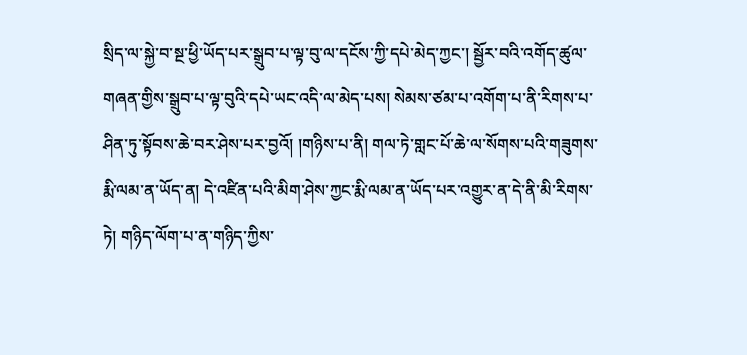སྲིད་ལ་སྐྱེ་བ་སྔ་ཕྱི་ཡོད་པར་སྒྲུབ་པ་ལྟ་བུ་ལ་དངོས་ཀྱི་དཔེ་མེད་ཀྱང་། སྦྱོར་བའི་འགོད་ཚུལ་གཞན་གྱིས་སྒྲུབ་པ་ལྟ་བུའི་དཔེ་ཡང་འདི་ལ་མེད་པས། སེམས་ཙམ་པ་འགོག་པ་ནི་རིགས་པ་ཤིན་ཏུ་སྟོབས་ཆེ་བར་ཤེས་པར་བྱའོ། །གཉིས་པ་ནི། གལ་ཏེ་གླང་པོ་ཆེ་ལ་སོགས་པའི་གཟུགས་རྨི་ལམ་ན་ཡོད་ན། དེ་འཛིན་པའི་མིག་ཤེས་ཀྱང་རྨི་ལམ་ན་ཡོད་པར་འགྱུར་ན་དེ་ནི་མི་རིགས་ཏེ། གཉིད་ལོག་པ་ན་གཉིད་ཀྱིས་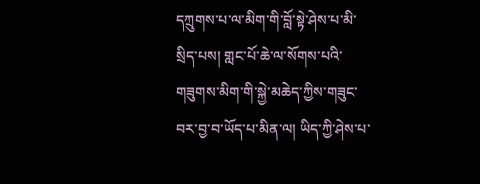དཀྲུགས་པ་ལ་མིག་གི་བློ་སྟེ་ཤེས་པ་མི་སྲིད་པས། གླང་པོ་ཆེ་ལ་སོགས་པའི་གཟུགས་མིག་གི་སྐྱེ་མཆེད་ཀྱིས་གཟུང་བར་བྱ་བ་ཡོད་པ་མིན་ལ། ཡིད་ཀྱི་ཤེས་པ་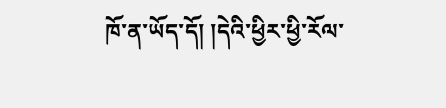ཁོ་ན་ཡོད་དོ། །དེའི་ཕྱིར་ཕྱི་རོལ་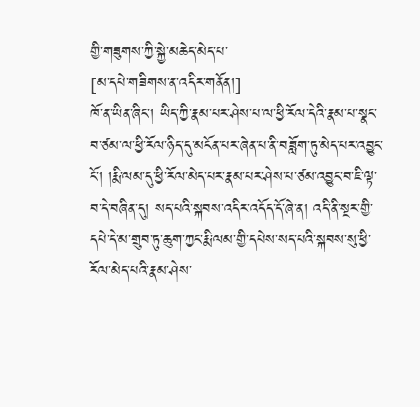གྱི་གཟུགས་ཀྱི་སྐྱེ་མཆེད་མེད་པ་
[མ་དཔེ་གཟིགས་ན་འདིར་གནོན།]
ཁོ་ན་ཡིན་ཞིང་། ཡིད་ཀྱི་རྣམ་པར་ཤེས་པ་ལ་ཕྱི་རོལ་དེའི་རྣམ་པ་སྣང་བ་ཙམ་ལ་ཕྱི་རོལ་ཉིད་དུ་མངོན་པར་ཞེན་པ་ནི་བཟློག་ཏུ་མེད་པར་འབྱུང་ངོ་། །རྨི་ལམ་དུ་ཕྱི་རོལ་མེད་པར་རྣམ་པར་ཤེས་པ་ཙམ་འབྱུང་བ་ཇི་ལྟ་བ་དེ་བཞིན་དུ། སད་པའི་སྐབས་འདིར་འདོད་དོ་ཞེ་ན། འདི་ནི་སྔར་གྱི་དཔེ་དེ་མ་གྲུབ་ཏུ་ཆུག་ཀྱང་རྨི་ལམ་གྱི་དཔེས་སད་པའི་སྐབས་སུ་ཕྱི་རོལ་མེད་པའི་རྣམ་ཤེས་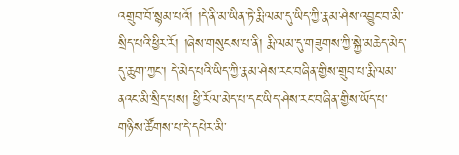འགྲུབ་བོ་སྙམ་པའོ། །དེ་ནི་མ་ཡིན་ཏེ་རྨི་ལམ་དུ་ཡིད་ཀྱི་རྣམ་ཤེས་འབྱུང་བ་མི་སྲིད་པའི་ཕྱིར་རོ། །ཞེས་གསུངས་པ་ནི། རྨི་ལམ་དུ་གཟུགས་ཀྱི་སྐྱེ་མཆེད་མེད་དུ་ཆུག་ཀྱང་། དེ་མེད་པའི་ཡིད་ཀྱི་རྣམ་ཤེས་རང་བཞིན་གྱིས་གྲུབ་པ་རྨི་ལམ་ནའང་མི་སྲིད་པས། ཕྱི་རོལ་མེད་པ་དང་ཡིད་ཤེས་རང་བཞིན་གྱིས་ཡོད་པ་གཉིས་ཚོགས་པ་དེ་དཔེར་མི་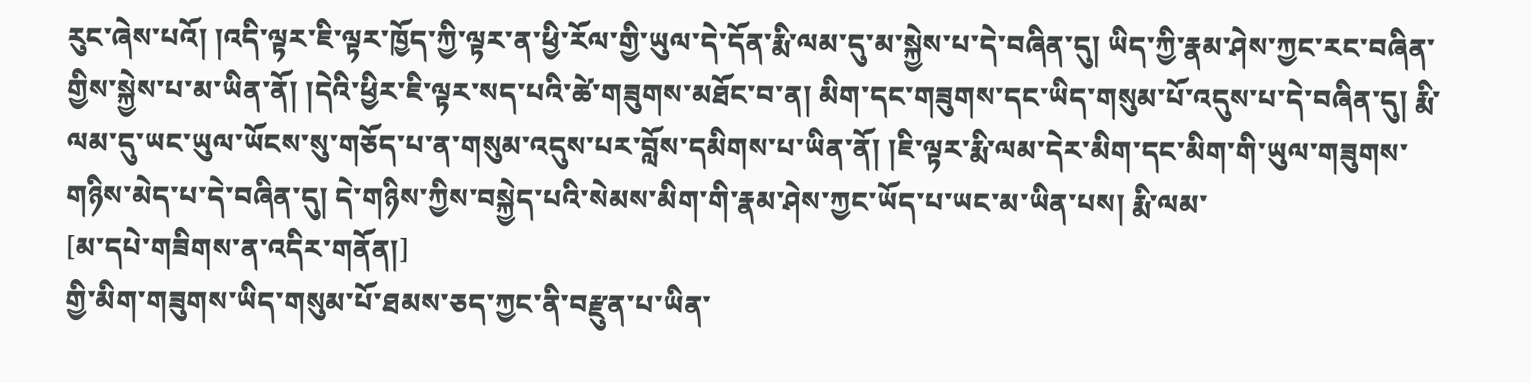རུང་ཞེས་པའོ། །འདི་ལྟར་ཇི་ལྟར་ཁྱོད་ཀྱི་ལྟར་ན་ཕྱི་རོལ་གྱི་ཡུལ་དེ་དོན་རྨི་ལམ་དུ་མ་སྐྱེས་པ་དེ་བཞིན་དུ། ཡིད་ཀྱི་རྣམ་ཤེས་ཀྱང་རང་བཞིན་གྱིས་སྐྱེས་པ་མ་ཡིན་ནོ། །དེའི་ཕྱིར་ཇི་ལྟར་སད་པའི་ཚེ་གཟུགས་མཐོང་བ་ན། མིག་དང་གཟུགས་དང་ཡིད་གསུམ་པོ་འདུས་པ་དེ་བཞིན་དུ། རྨི་ལམ་དུ་ཡང་ཡུལ་ཡོངས་སུ་གཅོད་པ་ན་གསུམ་འདུས་པར་བློས་དམིགས་པ་ཡིན་ནོ། །ཇི་ལྟར་རྨི་ལམ་དེར་མིག་དང་མིག་གི་ཡུལ་གཟུགས་གཉིས་མེད་པ་དེ་བཞིན་དུ། དེ་གཉིས་ཀྱིས་བསྐྱེད་པའི་སེམས་མིག་གི་རྣམ་ཤེས་ཀྱང་ཡོད་པ་ཡང་མ་ཡིན་པས། རྨི་ལམ་
[མ་དཔེ་གཟིགས་ན་འདིར་གནོན།]
གྱི་མིག་གཟུགས་ཡིད་གསུམ་པོ་ཐམས་ཅད་ཀྱང་ནི་བརྫུན་པ་ཡིན་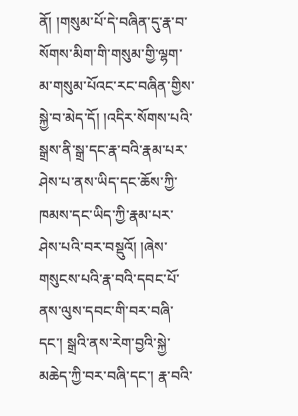ནོ། །གསུམ་པོ་དེ་བཞིན་དུ་རྣ་བ་སོགས་མིག་གི་གསུམ་གྱི་ལྷག་མ་གསུམ་པོའང་རང་བཞིན་གྱིས་སྐྱེ་བ་མེད་དོ། །འདིར་སོགས་པའི་སྒྲས་ནི་སྒྲ་དང་རྣ་བའི་རྣམ་པར་ཤེས་པ་ནས་ཡིད་དང་ཆོས་ཀྱི་ཁམས་དང་ཡིད་ཀྱི་རྣམ་པར་ཤེས་པའི་བར་བསྡུའོ། །ཞེས་གསུངས་པའི་རྣ་བའི་དབང་པོ་ནས་ལུས་དབང་གི་བར་བཞི་དང་། སྒྲའི་ནས་རེག་བྱའི་སྐྱེ་མཆེད་ཀྱི་བར་བཞི་དང་། རྣ་བའི་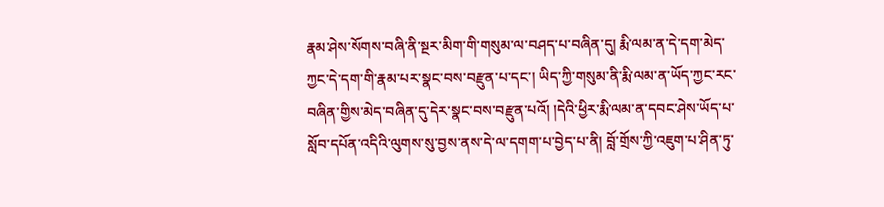རྣམ་ཤེས་སོགས་བཞི་ནི་སྔར་མིག་གི་གསུམ་ལ་བཤད་པ་བཞིན་དུ། རྨི་ལམ་ན་དེ་དག་མེད་ཀྱང་དེ་དག་གི་རྣམ་པར་སྣང་བས་བརྫུན་པ་དང་། ཡིད་ཀྱི་གསུམ་ནི་རྨི་ལམ་ན་ཡོད་ཀྱང་རང་བཞིན་གྱིས་མེད་བཞིན་དུ་དེར་སྣང་བས་བརྫུན་པའོ། །དེའི་ཕྱིར་རྨི་ལམ་ན་དབང་ཤེས་ཡོད་པ་སློབ་དཔོན་འདིའི་ལུགས་སུ་བྱས་ནས་དེ་ལ་དགག་པ་བྱེད་པ་ནི། བློ་གྲོས་ཀྱི་འཇུག་པ་ཤིན་ཏུ་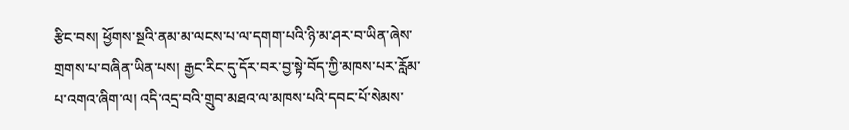རྩིང་བས། ཕྱོགས་སྔའི་ནམ་མ་ལངས་པ་ལ་དགག་པའི་ཉི་མ་ཤར་བ་ཡིན་ཞེས་གྲགས་པ་བཞིན་ཡིན་པས། རྒྱང་རིང་དུ་དོར་བར་བྱ་སྟེ་བོད་ཀྱི་མཁས་པར་རློམ་པ་འགའ་ཞིག་ལ། འདི་འདྲ་བའི་གྲུབ་མཐའ་ལ་མཁས་པའི་དབང་པོ་སེམས་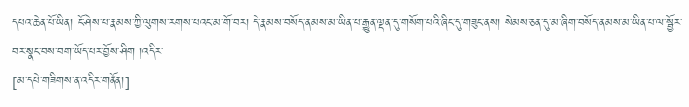དཔའ་ཆེན་པོ་ཡིན། ངོ་ཤེས་པ་རྣམས་ཀྱི་ལུགས་རགས་པའང་མ་གོ་བར། དེ་རྣམས་བསོད་ནམས་མ་ཡིན་པ་རྒྱུན་ལྡན་དུ་གསོག་པའི་ཞིང་དུ་གཟུང་ནས། སེམས་ཅན་དུ་མ་ཞིག་བསོད་ནམས་མ་ཡིན་པ་ལ་སྦྱོར་བར་སྣང་བས་བག་ཡོད་པར་བྱོས་ཤིག །འདིར་
[མ་དཔེ་གཟིགས་ན་འདིར་གནོན།]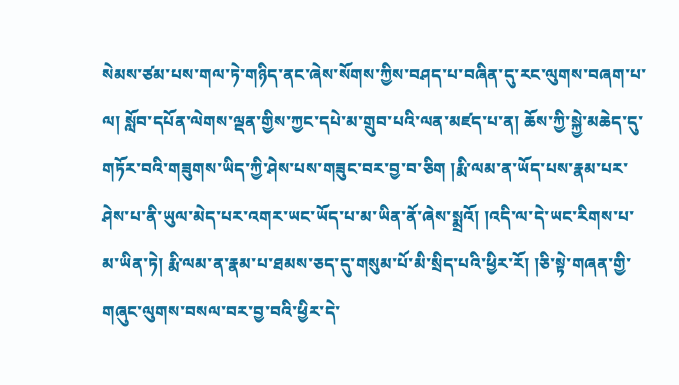སེམས་ཙམ་པས་གལ་ཏེ་གཉིད་ནང་ཞེས་སོགས་ཀྱིས་བཤད་པ་བཞིན་དུ་རང་ལུགས་བཞག་པ་ལ། སློབ་དཔོན་ལེགས་ལྡན་གྱིས་ཀྱང་དཔེ་མ་གྲུབ་པའི་ལན་མཛད་པ་ན། ཆོས་ཀྱི་སྐྱེ་མཆེད་དུ་གཏོར་བའི་གཟུགས་ཡིད་ཀྱི་ཤེས་པས་གཟུང་བར་བྱ་བ་ཅིག །རྨི་ལམ་ན་ཡོད་པས་རྣམ་པར་ཤེས་པ་ནི་ཡུལ་མེད་པར་འགར་ཡང་ཡོད་པ་མ་ཡིན་ནོ་ཞེས་སྨྲའོ། །འདི་ལ་དེ་ཡང་རིགས་པ་མ་ཡིན་ཏེ། རྨི་ལམ་ན་རྣམ་པ་ཐམས་ཅད་དུ་གསུམ་པོ་མི་སྲིད་པའི་ཕྱིར་རོ། །ཅི་སྟེ་གཞན་གྱི་གཞུང་ལུགས་བསལ་བར་བྱ་བའི་ཕྱིར་དེ་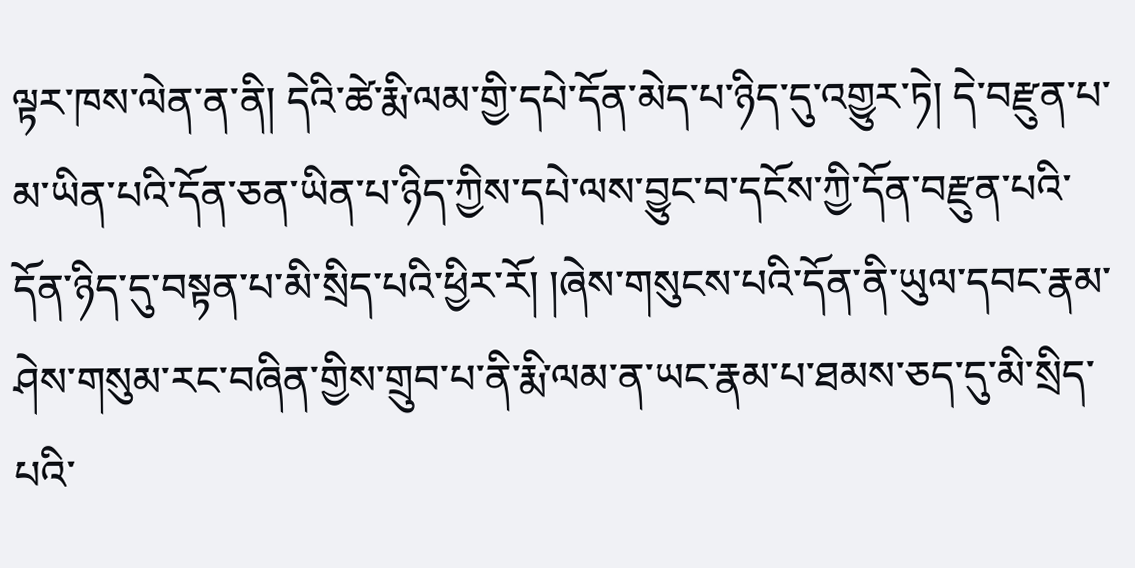ལྟར་ཁས་ལེན་ན་ནི། དེའི་ཚེ་རྨི་ལམ་གྱི་དཔེ་དོན་མེད་པ་ཉིད་དུ་འགྱུར་ཏེ། དེ་བརྫུན་པ་མ་ཡིན་པའི་དོན་ཅན་ཡིན་པ་ཉིད་ཀྱིས་དཔེ་ལས་བྱུང་བ་དངོས་ཀྱི་དོན་བརྫུན་པའི་དོན་ཉིད་དུ་བསྟན་པ་མི་སྲིད་པའི་ཕྱིར་རོ། །ཞེས་གསུངས་པའི་དོན་ནི་ཡུལ་དབང་རྣམ་ཤེས་གསུམ་རང་བཞིན་གྱིས་གྲུབ་པ་ནི་རྨི་ལམ་ན་ཡང་རྣམ་པ་ཐམས་ཅད་དུ་མི་སྲིད་པའི་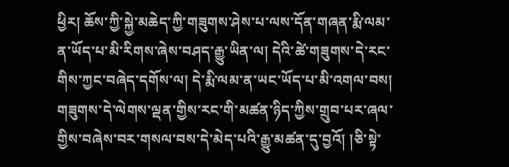ཕྱིར། ཆོས་ཀྱི་སྐྱེ་མཆེད་ཀྱི་གཟུགས་ཤེས་པ་ལས་དོན་གཞན་རྨི་ལམ་ན་ཡོད་པ་མི་རིགས་ཞེས་བཤད་རྒྱུ་ཡིན་ལ། དེའི་ཚེ་གཟུགས་དེ་རང་གིས་ཀྱང་བཞེད་དགོས་ལ། དེ་རྨི་ལམ་ན་ཡང་ཡོད་པ་མི་འགལ་བས། གཟུགས་དེ་ལེགས་ལྡན་གྱིས་རང་གི་མཚན་ཉིད་ཀྱིས་གྲུབ་པར་ཞལ་གྱིས་བཞེས་བར་གསལ་བས་དེ་མེད་པའི་རྒྱུ་མཚན་དུ་བྱའོ། །ཅི་སྟེ་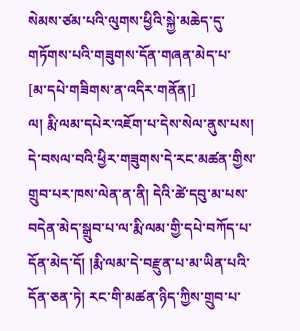སེམས་ཙམ་པའི་ལུགས་ཕྱིའི་སྐྱེ་མཆེད་དུ་གཏོགས་པའི་གཟུགས་དོན་གཞན་མེད་པ་
[མ་དཔེ་གཟིགས་ན་འདིར་གནོན།]
ལ། རྨི་ལམ་དཔེར་འཇོག་པ་དེས་སེལ་ནུས་པས། དེ་བསལ་བའི་ཕྱིར་གཟུགས་དེ་རང་མཚན་གྱིས་གྲུབ་པར་ཁས་ལེན་ན་ནི། དེའི་ཚེ་དབུ་མ་པས་བདེན་མེད་སྒྲུབ་པ་ལ་རྨི་ལམ་གྱི་དཔེ་བཀོད་པ་དོན་མེད་དོ། །རྨི་ལམ་དེ་བརྫུན་པ་མ་ཡིན་པའི་དོན་ཅན་ཏེ། རང་གི་མཚན་ཉིད་ཀྱིས་གྲུབ་པ་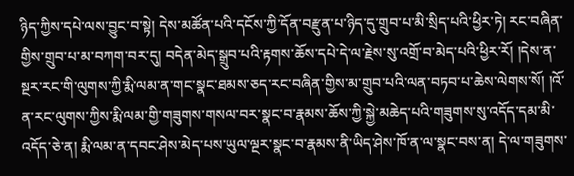ཉིད་ཀྱིས་དཔེ་ལས་བྱུང་བ་སྟེ། དེས་མཚོན་པའི་དངོས་ཀྱི་དོན་བརྫུན་པ་ཉིད་དུ་གྲུབ་པ་མི་སྲིད་པའི་ཕྱིར་ཏེ། རང་བཞིན་གྱིས་གྲུབ་པ་མ་བཀག་བར་དུ། བདེན་མེད་སྒྲུབ་པའི་རྟགས་ཆོས་དཔེ་དེ་ལ་རྗེས་སུ་འགྲོ་བ་མེད་པའི་ཕྱིར་རོ། །དེས་ན་སྔར་རང་གི་ལུགས་ཀྱི་རྨི་ལམ་ན་གང་སྣང་ཐམས་ཅད་རང་བཞིན་གྱིས་མ་གྲུབ་པའི་ལན་བཏབ་པ་ཆེས་ལེགས་སོ། །འོ་ན་རང་ལུགས་ཀྱིས་རྨི་ལམ་གྱི་གཟུགས་གསལ་བར་སྣང་བ་རྣམས་ཆོས་ཀྱི་སྐྱེ་མཆེད་པའི་གཟུགས་སུ་འདོད་དམ་མི་འདོད་ཅེ་ན། རྨི་ལམ་ན་དབང་ཤེས་མེད་པས་ཡུལ་ལྔར་སྣང་བ་རྣམས་ནི་ཡིད་ཤེས་ཁོ་ན་ལ་སྣང་བས་ན། དེ་ལ་གཟུགས་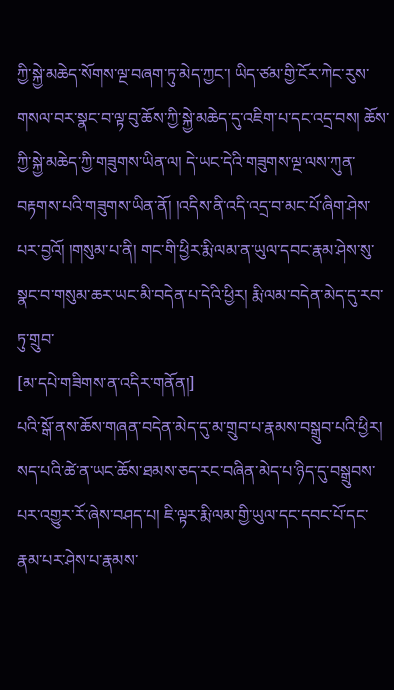ཀྱི་སྐྱེ་མཆེད་སོགས་ལྔ་བཞག་ཏུ་མེད་ཀྱང་། ཡིད་ཙམ་གྱི་ངོར་ཀེང་རུས་གསལ་བར་སྣང་བ་ལྟ་བུ་ཆོས་ཀྱི་སྐྱེ་མཆེད་དུ་འཇིག་པ་དང་འདྲ་བས། ཆོས་ཀྱི་སྐྱེ་མཆེད་ཀྱི་གཟུགས་ཡིན་ལ། དེ་ཡང་དེའི་གཟུགས་ལྔ་ལས་ཀུན་བརྟགས་པའི་གཟུགས་ཡིན་ནོ། །འདིས་ནི་འདི་འདྲ་བ་མང་པོ་ཞིག་ཤེས་པར་བྱའོ། །གསུམ་པ་ནི། གང་གི་ཕྱིར་རྨི་ལམ་ན་ཡུལ་དབང་རྣམ་ཤེས་སུ་སྣང་བ་གསུམ་ཆར་ཡང་མི་བདེན་པ་དེའི་ཕྱིར། རྨི་ལམ་བདེན་མེད་དུ་རབ་ཏུ་གྲུབ་
[མ་དཔེ་གཟིགས་ན་འདིར་གནོན།]
པའི་སྒོ་ནས་ཆོས་གཞན་བདེན་མེད་དུ་མ་གྲུབ་པ་རྣམས་བསྒྲུབ་པའི་ཕྱིར། སད་པའི་ཚེ་ན་ཡང་ཆོས་ཐམས་ཅད་རང་བཞིན་མེད་པ་ཉིད་དུ་བསྒྲུབས་པར་འགྱུར་རོ་ཞེས་བཤད་པ། ཇི་ལྟར་རྨི་ལམ་གྱི་ཡུལ་དང་དབང་པོ་དང་རྣམ་པར་ཤེས་པ་རྣམས་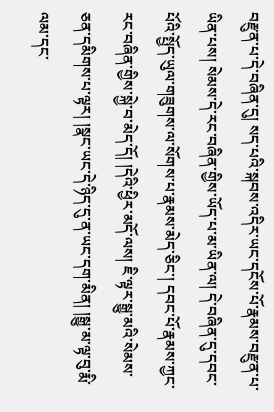བརྫུན་པ་དེ་བཞིན་དུ། སད་པའི་སྐབས་འདིར་ཡང་དངོས་པོ་རྣམས་བརྫུན་པ་ཡིན་པས། སེམས་དེ་རང་བཞིན་གྱིས་ཡོད་པ་མ་ཡིན་ལ། དེ་བཞིན་དུ་དབང་པོའི་སྤྱོད་ཡུལ་གཟུགས་ལ་སོགས་པ་རྣམས་མེད་ཅིང་། དབང་པོ་རྣམས་ཀྱང་རང་བཞིན་གྱིས་སྐྱེ་བ་མེད་དོ། །དེའི་ཕྱིར་མདོ་ལས། ཇི་ལྟར་སྒྱུ་མའི་སེམས་ཅན་དམིགས་པ་ལྟར། །སྣང་ཡང་དེ་ཉིད་དུ་ན་ཡང་དག་མིན། །སྒྱུ་མ་ལྟ་བུ་རྨི་ལམ་དང་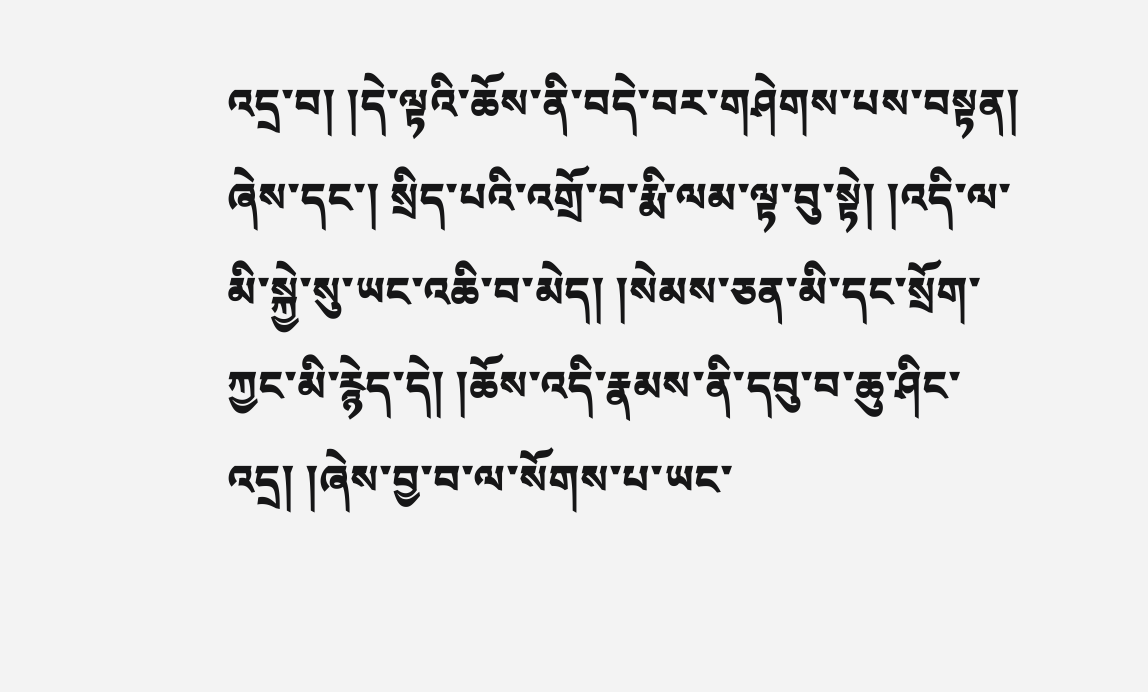འདྲ་བ། །དེ་ལྟའི་ཆོས་ནི་བདེ་བར་གཤེགས་པས་བསྟན། ཞེས་དང་། སྲིད་པའི་འགྲོ་བ་རྨི་ལམ་ལྟ་བུ་སྟེ། །འདི་ལ་མི་སྐྱེ་སུ་ཡང་འཆི་བ་མེད། །སེམས་ཅན་མི་དང་སྲོག་ཀྱང་མི་རྙེད་དེ། །ཆོས་འདི་རྣམས་ནི་དབུ་བ་ཆུ་ཤིང་འདྲ། །ཞེས་བྱ་བ་ལ་སོགས་པ་ཡང་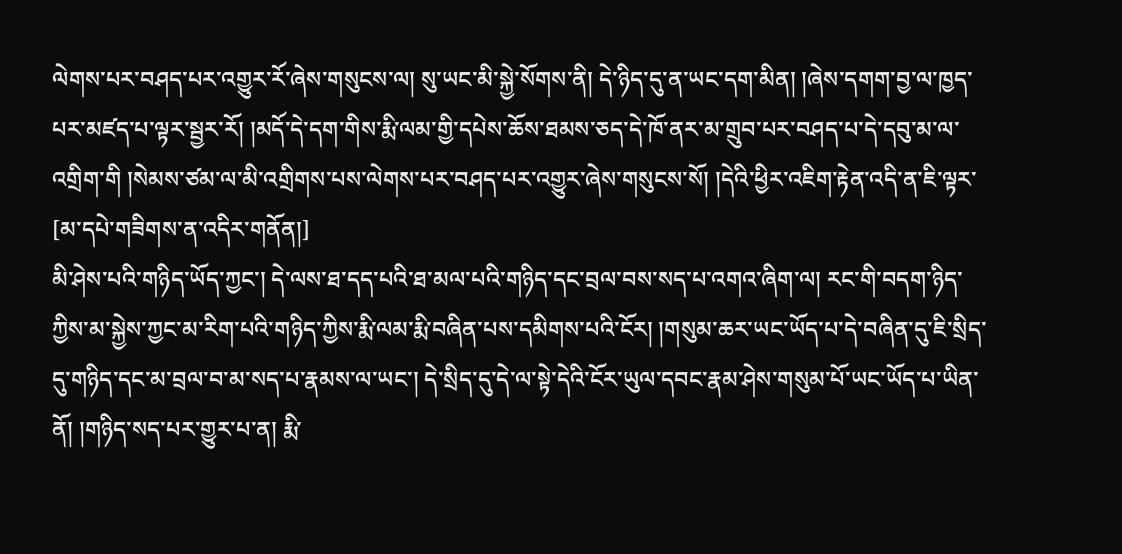ལེགས་པར་བཤད་པར་འགྱུར་རོ་ཞེས་གསུངས་ལ། སུ་ཡང་མི་སྐྱེ་སོགས་ནི། དེ་ཉིད་དུ་ན་ཡང་དག་མིན། །ཞེས་དགག་བྱ་ལ་ཁྱད་པར་མཛད་པ་ལྟར་སྦྱར་རོ། །མདོ་དེ་དག་གིས་རྨི་ལམ་གྱི་དཔེས་ཆོས་ཐམས་ཅད་དེ་ཁོ་ནར་མ་གྲུབ་པར་བཤད་པ་དེ་དབུ་མ་ལ་འགྲིག་གི །སེམས་ཙམ་ལ་མི་འགྲིགས་པས་ལེགས་པར་བཤད་པར་འགྱུར་ཞེས་གསུངས་སོ། །དེའི་ཕྱིར་འཇིག་རྟེན་འདི་ན་ཇི་ལྟར་
[མ་དཔེ་གཟིགས་ན་འདིར་གནོན།]
མི་ཤེས་པའི་གཉིད་ཡོད་ཀྱང་། དེ་ལས་ཐ་དད་པའི་ཐ་མལ་པའི་གཉིད་དང་བྲལ་བས་སད་པ་འགའ་ཞིག་ལ། རང་གི་བདག་ཉིད་ཀྱིས་མ་སྐྱེས་ཀྱང་མ་རིག་པའི་གཉིད་ཀྱིས་རྨི་ལམ་རྨི་བཞིན་པས་དམིགས་པའི་ངོར། །གསུམ་ཆར་ཡང་ཡོད་པ་དེ་བཞིན་དུ་ཇི་སྲིད་དུ་གཉིད་དང་མ་བྲལ་བ་མ་སད་པ་རྣམས་ལ་ཡང་། དེ་སྲིད་དུ་དེ་ལ་སྟེ་དེའི་ངོར་ཡུལ་དབང་རྣམ་ཤེས་གསུམ་པོ་ཡང་ཡོད་པ་ཡིན་ནོ། །གཉིད་སད་པར་གྱུར་པ་ན། རྨི་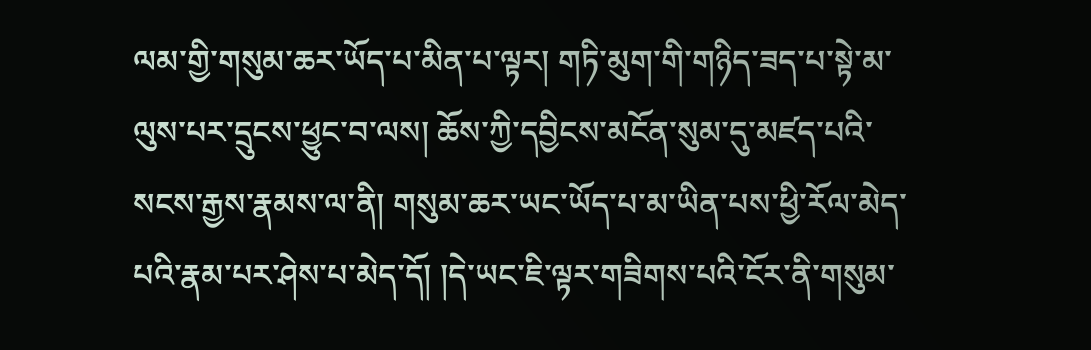ལམ་གྱི་གསུམ་ཆར་ཡོད་པ་མིན་པ་ལྟར། གཏི་མུག་གི་གཉིད་ཟད་པ་སྟེ་མ་ལུས་པར་དྲུངས་ཕྱུང་བ་ལས། ཆོས་ཀྱི་དབྱིངས་མངོན་སུམ་དུ་མཛད་པའི་སངས་རྒྱས་རྣམས་ལ་ནི། གསུམ་ཆར་ཡང་ཡོད་པ་མ་ཡིན་པས་ཕྱི་རོལ་མེད་པའི་རྣམ་པར་ཤེས་པ་མེད་དོ། །དེ་ཡང་ཇི་ལྟར་གཟིགས་པའི་ངོར་ནི་གསུམ་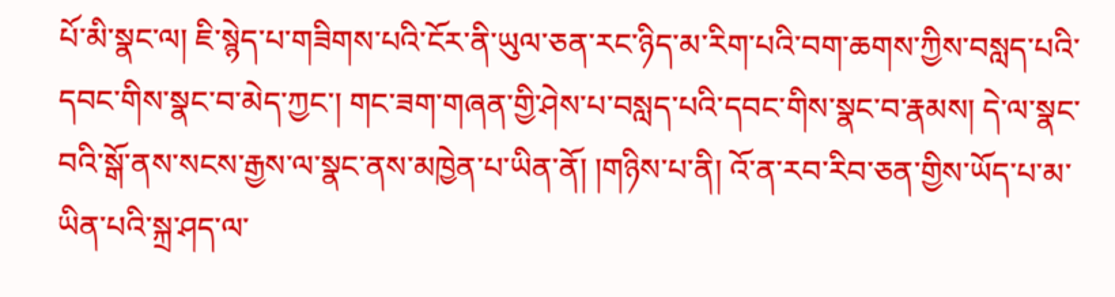པོ་མི་སྣང་ལ། ཇི་སྙེད་པ་གཟིགས་པའི་ངོར་ནི་ཡུལ་ཅན་རང་ཉིད་མ་རིག་པའི་བག་ཆགས་ཀྱིས་བསླད་པའི་དབང་གིས་སྣང་བ་མེད་ཀྱང་། གང་ཟག་གཞན་གྱི་ཤེས་པ་བསླད་པའི་དབང་གིས་སྣང་བ་རྣམས། དེ་ལ་སྣང་བའི་སྒོ་ནས་སངས་རྒྱས་ལ་སྣང་ནས་མཁྱེན་པ་ཡིན་ནོ། །གཉིས་པ་ནི། འོ་ན་རབ་རིབ་ཅན་གྱིས་ཡོད་པ་མ་ཡིན་པའི་སྐྲ་ཤད་ལ་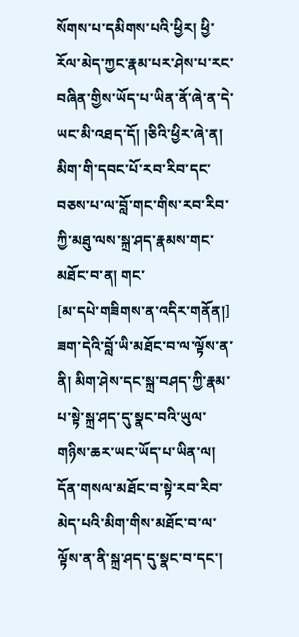སོགས་པ་དམིགས་པའི་ཕྱིར། ཕྱི་རོལ་མེད་ཀྱང་རྣམ་པར་ཤེས་པ་རང་བཞིན་གྱིས་ཡོད་པ་ཡིན་ནོ་ཞེ་ན་དེ་ཡང་མི་འཐད་དོ། །ཅིའི་ཕྱིར་ཞེ་ན། མིག་གི་དབང་པོ་རབ་རིབ་དང་བཅས་པ་ལ་བློ་གང་གིས་རབ་རིབ་ཀྱི་མཐུ་ལས་སྐྲ་ཤད་རྣམས་གང་མཐོང་བ་ན། གང་
[མ་དཔེ་གཟིགས་ན་འདིར་གནོན།]
ཟག་དེའི་བློ་ཡི་མཐོང་བ་ལ་ལྟོས་ན་ནི། མིག་ཤེས་དང་སྐྲ་བཤད་ཀྱི་རྣམ་པ་སྟེ་སྐྲ་ཤད་དུ་སྣང་བའི་ཡུལ་གཉིས་ཆར་ཡང་ཡོད་པ་ཡིན་ལ། དོན་གསལ་མཐོང་བ་སྟེ་རབ་རིབ་མེད་པའི་མིག་གིས་མཐོང་བ་ལ་ལྟོས་ན་ནི་སྐྲ་ཤད་དུ་སྣང་བ་དང་།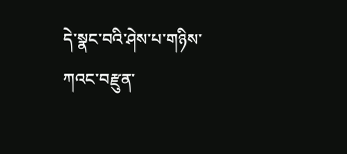དེ་སྣང་བའི་ཤེས་པ་གཉིས་ཀའང་བརྫུན་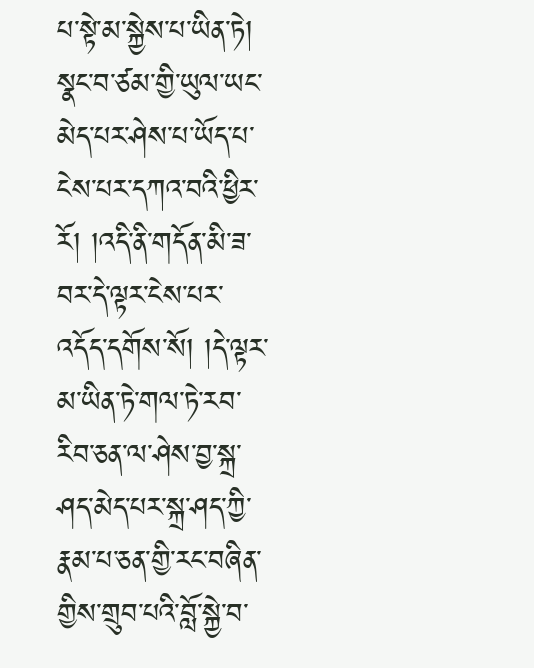པ་སྟེ་མ་སྐྱེས་པ་ཡིན་ཏེ། སྣང་བ་ཙམ་གྱི་ཡུལ་ཡང་མེད་པར་ཤེས་པ་ཡོད་པ་ངེས་པར་དཀའ་བའི་ཕྱིར་རོ། །འདི་ནི་གདོན་མི་ཟ་བར་དེ་ལྟར་ངེས་པར་འདོད་དགོས་སོ། །དེ་ལྟར་མ་ཡིན་ཏེ་གལ་ཏེ་རབ་རིབ་ཅན་ལ་ཤེས་བྱ་སྐྲ་ཤད་མེད་པར་སྐྲ་ཤད་ཀྱི་རྣམ་པ་ཅན་གྱི་རང་བཞིན་གྱིས་གྲུབ་པའི་བློ་སྐྱེ་བ་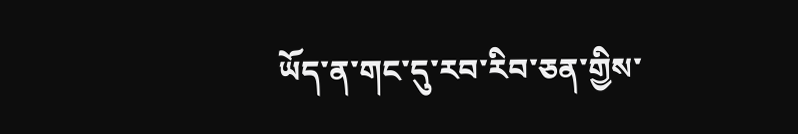ཡོད་ན་གང་དུ་རབ་རིབ་ཅན་གྱིས་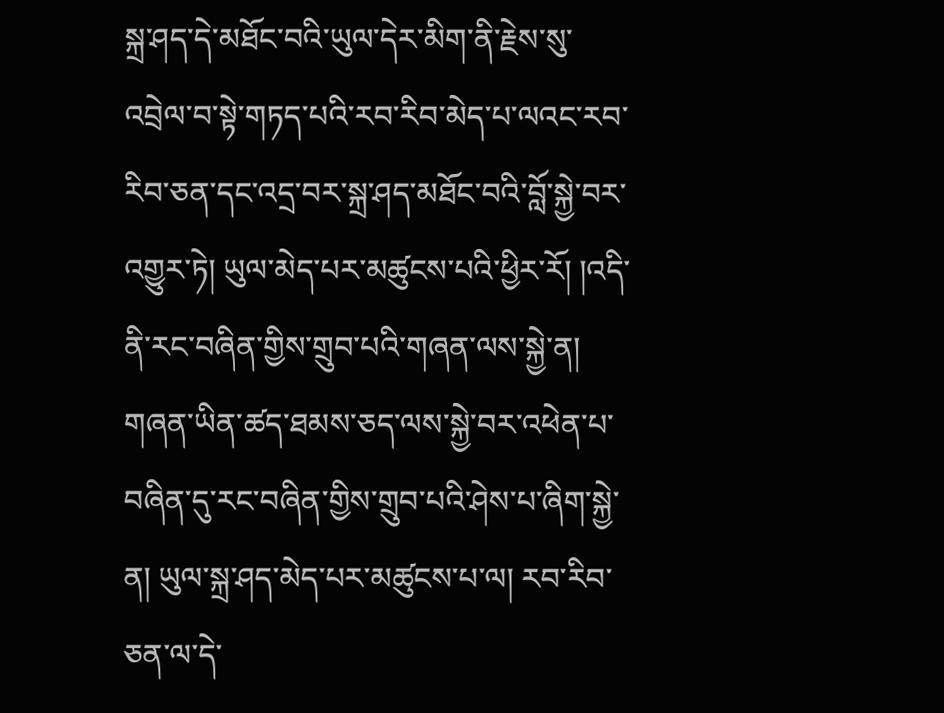སྐྲ་ཤད་དེ་མཐོང་བའི་ཡུལ་དེར་མིག་ནི་རྗེས་སུ་འབྲེལ་བ་སྟེ་གཏད་པའི་རབ་རིབ་མེད་པ་ལའང་རབ་རིབ་ཅན་དང་འདྲ་བར་སྐྲ་ཤད་མཐོང་བའི་བློ་སྐྱེ་བར་འགྱུར་ཏེ། ཡུལ་མེད་པར་མཚུངས་པའི་ཕྱིར་རོ། །འདི་ནི་རང་བཞིན་གྱིས་གྲུབ་པའི་གཞན་ལས་སྐྱེ་ན། གཞན་ཡིན་ཚད་ཐམས་ཅད་ལས་སྐྱེ་བར་འཕེན་པ་བཞིན་དུ་རང་བཞིན་གྱིས་གྲུབ་པའི་ཤེས་པ་ཞིག་སྐྱེ་ན། ཡུལ་སྐྲ་ཤད་མེད་པར་མཚུངས་པ་ལ། རབ་རིབ་ཅན་ལ་དེ་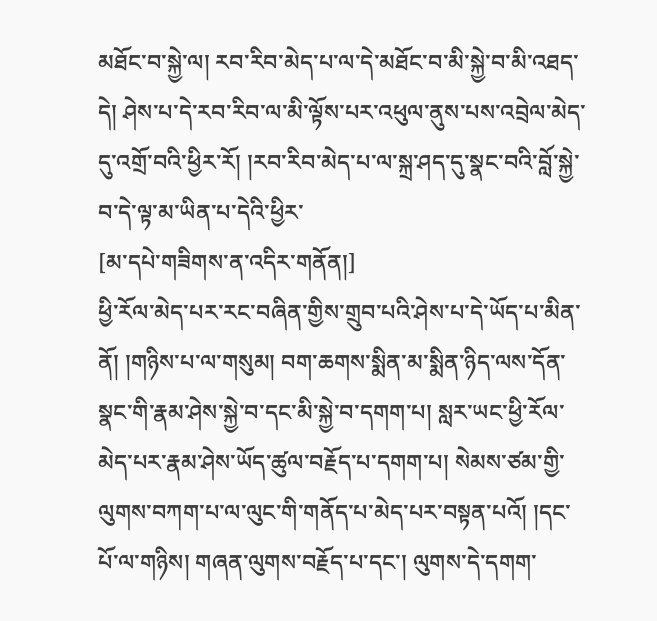མཐོང་བ་སྐྱེ་ལ། རབ་རིབ་མེད་པ་ལ་དེ་མཐོང་བ་མི་སྐྱེ་བ་མི་འཐད་དེ། ཤེས་པ་དེ་རབ་རིབ་ལ་མི་ལྟོས་པར་འཕུལ་ནུས་པས་འབྲེལ་མེད་དུ་འགྲོ་བའི་ཕྱིར་རོ། །རབ་རིབ་མེད་པ་ལ་སྐྲ་ཤད་དུ་སྣང་བའི་བློ་སྐྱེ་བ་དེ་ལྟ་མ་ཡིན་པ་དེའི་ཕྱིར་
[མ་དཔེ་གཟིགས་ན་འདིར་གནོན།]
ཕྱི་རོལ་མེད་པར་རང་བཞིན་གྱིས་གྲུབ་པའི་ཤེས་པ་དེ་ཡོད་པ་མིན་ནོ། །གཉིས་པ་ལ་གསུམ། བག་ཆགས་སྨིན་མ་སྨིན་ཉིད་ལས་དོན་སྣང་གི་རྣམ་ཤེས་སྐྱེ་བ་དང་མི་སྐྱེ་བ་དགག་པ། སླར་ཡང་ཕྱི་རོལ་མེད་པར་རྣམ་ཤེས་ཡོད་ཚུལ་བརྗོད་པ་དགག་པ། སེམས་ཙམ་གྱི་ལུགས་བཀག་པ་ལ་ལུང་གི་གནོད་པ་མེད་པར་བསྟན་པའོ། །དང་པོ་ལ་གཉིས། གཞན་ལུགས་བརྗོད་པ་དང་། ལུགས་དེ་དགག་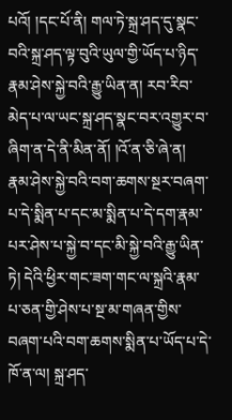པའོ། །དང་པོ་ནི། གལ་ཏེ་སྐྲ་ཤད་དུ་སྣང་བའི་སྐྲ་ཤད་ལྟ་བུའི་ཡུལ་གྱི་ཡོད་པ་ཉིད་རྣམ་ཤེས་སྐྱེ་བའི་རྒྱུ་ཡིན་ན། རབ་རིབ་མེད་པ་ལ་ཡང་སྐྲ་ཤད་སྣང་བར་འགྱུར་བ་ཞིག་ན་དེ་ནི་མིན་ནོ། །འོ་ན་ཅི་ཞེ་ན། རྣམ་ཤེས་སྐྱེ་བའི་བག་ཆགས་སྔར་བཞག་པ་དེ་སྨིན་པ་དང་མ་སྨིན་པ་དེ་དག་རྣམ་པར་ཤེས་པ་སྐྱེ་བ་དང་མི་སྐྱེ་བའི་རྒྱུ་ཡིན་ཏེ། དེའི་ཕྱིར་གང་ཟག་གང་ལ་སྐྲའི་རྣམ་པ་ཅན་གྱི་ཤེས་པ་སྔ་མ་གཞན་གྱིས་བཞག་པའི་བག་ཆགས་སྨིན་པ་ཡོད་པ་དེ་ཁོ་ན་ལ། སྐྲ་ཤད་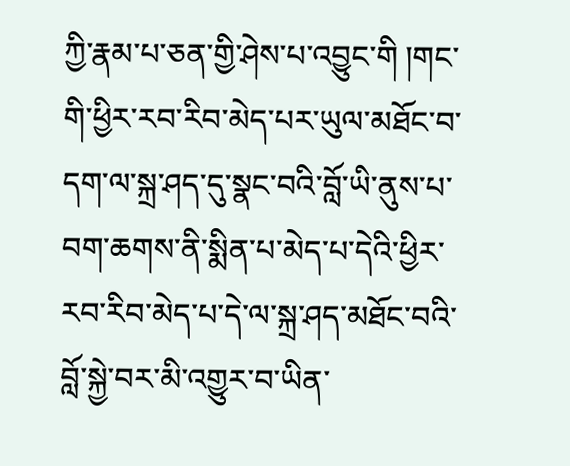ཀྱི་རྣམ་པ་ཅན་གྱི་ཤེས་པ་འབྱུང་གི །གང་གི་ཕྱིར་རབ་རིབ་མེད་པར་ཡུལ་མཐོང་བ་དག་ལ་སྐྲ་ཤད་དུ་སྣང་བའི་བློ་ཡི་ནུས་པ་བག་ཆགས་ནི་སྨིན་པ་མེད་པ་དེའི་ཕྱིར་རབ་རིབ་མེད་པ་དེ་ལ་སྐྲ་ཤད་མཐོང་བའི་བློ་སྐྱེ་བར་མི་འགྱུར་བ་ཡིན་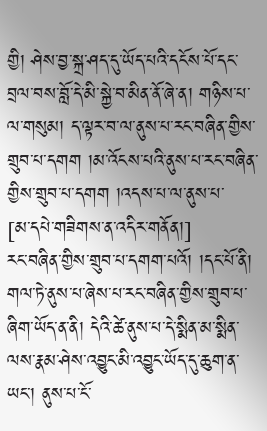གྱི། ཤེས་བྱ་སྐྲ་ཤད་དུ་ཡོད་པའི་དངོས་པོ་དང་བྲལ་བས་བློ་དེ་མི་སྐྱེ་བ་མིན་ནོ་ཞེ་ན། གཉིས་པ་ལ་གསུམ། ད་ལྟར་བ་ལ་ནུས་པ་རང་བཞིན་གྱིས་གྲུབ་པ་དགག །མ་འོངས་པའི་ནུས་པ་རང་བཞིན་གྱིས་གྲུབ་པ་དགག །འདས་པ་ལ་ནུས་པ་
[མ་དཔེ་གཟིགས་ན་འདིར་གནོན།]
རང་བཞིན་གྱིས་གྲུབ་པ་དགག་པའོ། །དང་པོ་ནི། གལ་ཏེ་ནུས་པ་ཞེས་པ་རང་བཞིན་གྱིས་གྲུབ་པ་ཞིག་ཡོད་ན་ནི། དེའི་ཚེ་ནུས་པ་དེ་སྨིན་མ་སྨིན་ལས་རྣམ་ཤེས་འབྱུང་མི་འབྱུང་ཡོད་དུ་ཆུག་ན་ཡང་། ནུས་པ་ངོ་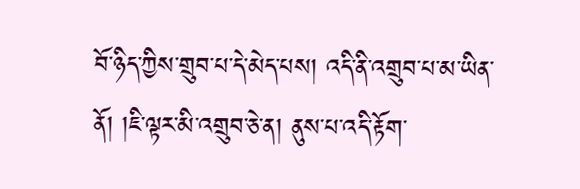བོ་ཉིད་ཀྱིས་གྲུབ་པ་དེ་མེད་པས། འདི་ནི་འགྲུབ་པ་མ་ཡིན་ནོ། །ཇི་ལྟར་མི་འགྲུབ་ཅེ་ན། ནུས་པ་འདི་རྟོག་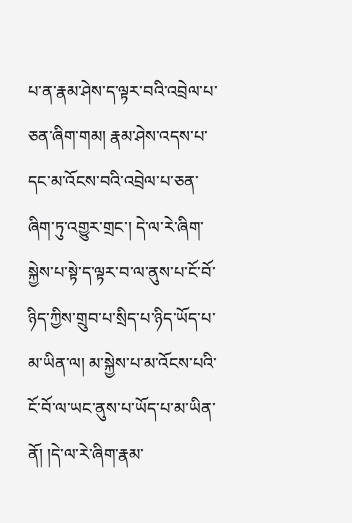པ་ན་རྣམ་ཤེས་ད་ལྟར་བའི་འབྲེལ་པ་ཅན་ཞིག་གམ། རྣམ་ཤེས་འདས་པ་དང་མ་འོངས་བའི་འབྲེལ་པ་ཅན་ཞིག་ཏུ་འགྱུར་གྲང་། དེ་ལ་རེ་ཞིག་སྐྱེས་པ་སྟེ་ད་ལྟར་བ་ལ་ནུས་པ་ངོ་བོ་ཉིད་ཀྱིས་གྲུབ་པ་སྲིད་པ་ཉིད་ཡོད་པ་མ་ཡིན་ལ། མ་སྐྱེས་པ་མ་འོངས་པའི་ངོ་བོ་ལ་ཡང་ནུས་པ་ཡོད་པ་མ་ཡིན་ནོ། །དེ་ལ་རེ་ཞིག་རྣམ་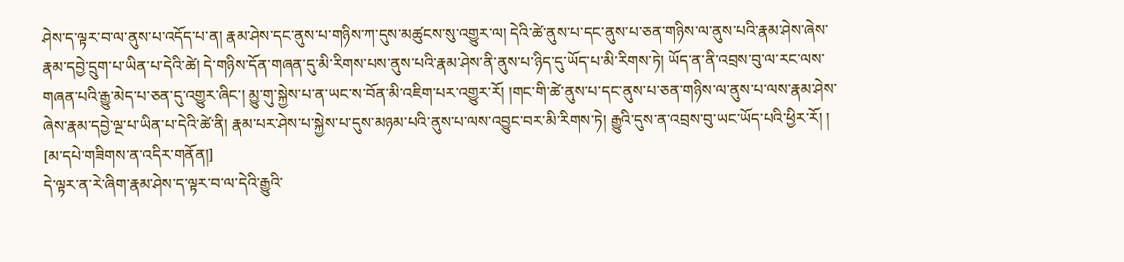ཤེས་ད་ལྟར་བ་ལ་ནུས་པ་འདོད་པ་ན། རྣམ་ཤེས་དང་ནུས་པ་གཉིས་ཀ་དུས་མཚུངས་སུ་འགྱུར་ལ། དེའི་ཚེ་ནུས་པ་དང་ནུས་པ་ཅན་གཉིས་ལ་ནུས་པའི་རྣམ་ཤེས་ཞེས་རྣམ་དབྱེ་དྲུག་པ་ཡིན་པ་དེའི་ཚེ། དེ་གཉིས་དོན་གཞན་དུ་མི་རིགས་པས་ནུས་པའི་རྣམ་ཤེས་ནི་ནུས་པ་ཉིད་དུ་ཡོད་པ་མི་རིགས་ཏེ། ཡོད་ན་ནི་འབྲས་བུ་ལ་རང་ལས་གཞན་པའི་རྒྱུ་མེད་པ་ཅན་དུ་འགྱུར་ཞིང་། མྱུ་གུ་སྐྱེས་པ་ན་ཡང་ས་བོན་མི་འཇིག་པར་འགྱུར་རོ། །གང་གི་ཚེ་ནུས་པ་དང་ནུས་པ་ཅན་གཉིས་ལ་ནུས་པ་ལས་རྣམ་ཤེས་ཞེས་རྣམ་དབྱེ་ལྔ་པ་ཡིན་པ་དེའི་ཚེ་ནི། རྣམ་པར་ཤེས་པ་སྐྱེས་པ་དུས་མཉམ་པའི་ནུས་པ་ལས་འབྱུང་བར་མི་རིགས་ཏེ། རྒྱུའི་དུས་ན་འབྲས་བུ་ཡང་ཡོད་པའི་ཕྱིར་རོ། །
[མ་དཔེ་གཟིགས་ན་འདིར་གནོན།]
དེ་ལྟར་ན་རེ་ཞིག་རྣམ་ཤེས་ད་ལྟར་བ་ལ་དེའི་རྒྱུའི་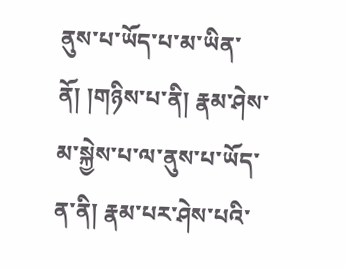ནུས་པ་ཡོད་པ་མ་ཡིན་ནོ། །གཉིས་པ་ནི། རྣམ་ཤེས་མ་སྐྱེས་པ་ལ་ནུས་པ་ཡོད་ན་ནི། རྣམ་པར་ཤེས་པའི་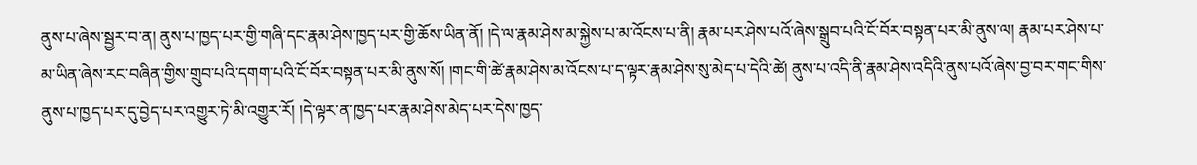ནུས་པ་ཞེས་སྦྱར་བ་ན། ནུས་པ་ཁྱད་པར་གྱི་གཞི་དང་རྣམ་ཤེས་ཁྱད་པར་གྱི་ཆོས་ཡིན་ནོ། །དེ་ལ་རྣམ་ཤེས་མ་སྐྱེས་པ་མ་འོངས་པ་ནི། རྣམ་པར་ཤེས་པའོ་ཞེས་སྒྲུབ་པའི་ངོ་བོར་བསྟན་པར་མི་ནུས་ལ། རྣམ་པར་ཤེས་པ་མ་ཡིན་ཞེས་རང་བཞིན་གྱིས་གྲུབ་པའི་དགག་པའི་ངོ་བོར་བསྟན་པར་མི་ནུས་སོ། །གང་གི་ཚེ་རྣམ་ཤེས་མ་འོངས་པ་ད་ལྟར་རྣམ་ཤེས་སུ་མེད་པ་དེའི་ཚེ། ནུས་པ་འདི་ནི་རྣམ་ཤེས་འདིའི་ནུས་པའོ་ཞེས་བྱ་བར་གང་གིས་ནུས་པ་ཁྱད་པར་དུ་བྱེད་པར་འགྱུར་ཏེ་མི་འགྱུར་རོ། །དེ་ལྟར་ན་ཁྱད་པར་རྣམ་ཤེས་མེད་པར་དེས་ཁྱད་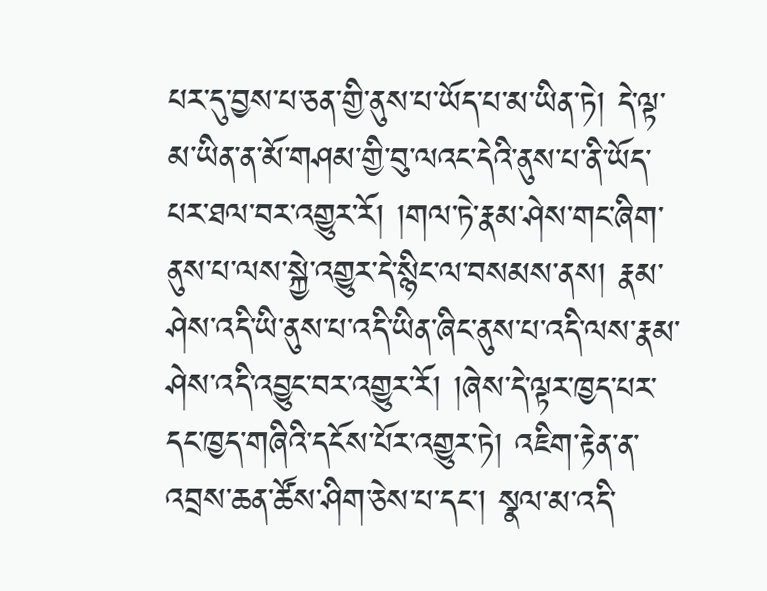པར་དུ་བྱས་པ་ཅན་གྱི་ནུས་པ་ཡོད་པ་མ་ཡིན་ཏེ། དེ་ལྟ་མ་ཡིན་ན་མོ་གཤམ་གྱི་བུ་ལའང་དེའི་ནུས་པ་ནི་ཡོད་པར་ཐལ་བར་འགྱུར་རོ། །གལ་ཏེ་རྣམ་ཤེས་གང་ཞིག་ནུས་པ་ལས་སྐྱེ་འགྱུར་དེ་སྙིང་ལ་བསམས་ནས། རྣམ་ཤེས་འདི་ཡི་ནུས་པ་འདི་ཡིན་ཞིང་ནུས་པ་འདི་ལས་རྣམ་ཤེས་འདི་འབྱུང་བར་འགྱུར་རོ། །ཞེས་དེ་ལྟར་ཁྱད་པར་དང་ཁྱད་གཞིའི་དངོས་པོར་འགྱུར་ཏེ། འཇིག་རྟེན་ན་འབྲས་ཆན་ཚོས་ཤིག་ཅེས་པ་དང་། སྣལ་མ་འདི་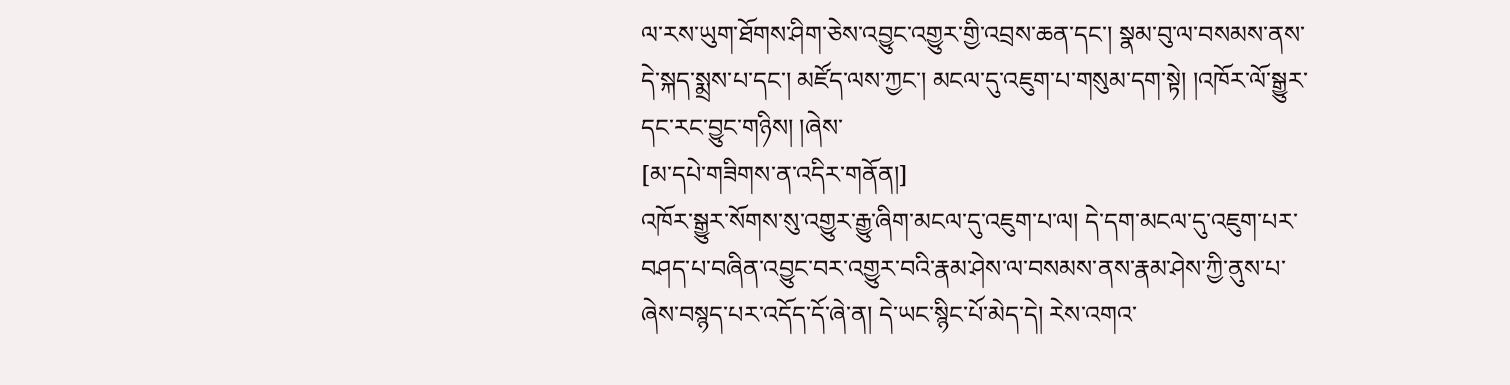ལ་རས་ཡུག་ཐོགས་ཤིག་ཅེས་འབྱུང་འགྱུར་གྱི་འབྲས་ཆན་དང་། སྣམ་བུ་ལ་བསམས་ནས་དེ་སྐད་སྨྲས་པ་དང་། མཛོད་ལས་ཀྱང་། མངལ་དུ་འཇུག་པ་གསུམ་དག་སྟེ། །འཁོར་ལོ་སྒྱུར་དང་རང་བྱུང་གཉིས། །ཞེས་
[མ་དཔེ་གཟིགས་ན་འདིར་གནོན།]
འཁོར་སྒྱུར་སོགས་སུ་འགྱུར་རྒྱུ་ཞིག་མངལ་དུ་འཇུག་པ་ལ། དེ་དག་མངལ་དུ་འཇུག་པར་བཤད་པ་བཞིན་འབྱུང་བར་འགྱུར་བའི་རྣམ་ཤེས་ལ་བསམས་ནས་རྣམ་ཤེས་ཀྱི་ནུས་པ་ཞེས་བསྙད་པར་འདོད་དོ་ཞེ་ན། དེ་ཡང་སྙིང་པོ་མེད་དེ། རེས་འགའ་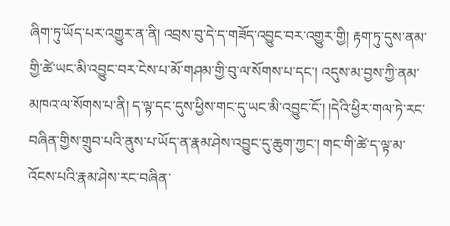ཞིག་ཏུ་ཡོད་པར་འགྱུར་ན་ནི། འབྲས་བུ་དེ་ད་གཟོད་འབྱུང་བར་འགྱུར་གྱི། རྟག་ཏུ་དུས་ནམ་གྱི་ཚེ་ཡང་མི་འབྱུང་བར་ངེས་པ་མོ་གཤམ་གྱི་བུ་ལ་སོགས་པ་དང་། འདུས་མ་བྱས་ཀྱི་ནམ་མཁའ་ལ་སོགས་པ་ནི། ད་ལྟ་དང་དུས་ཕྱིས་གང་དུ་ཡང་མི་འབྱུང་ངོ་། །དེའི་ཕྱིར་གལ་ཏེ་རང་བཞིན་གྱིས་གྲུབ་པའི་ནུས་པ་ཡོད་ན་རྣམ་ཤེས་འབྱུང་དུ་ཆུག་ཀྱང་། གང་གི་ཚེ་ད་ལྟ་མ་འོངས་པའི་རྣམ་ཤེས་རང་བཞིན་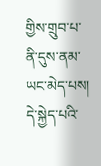གྱིས་གྲུབ་པ་ནི་དུས་ནམ་ཡང་མེད་པས། དེ་སྐྱེད་པའི་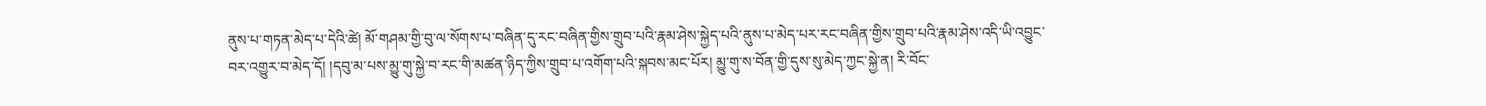ནུས་པ་གཏན་མེད་པ་དེའི་ཚེ། མོ་གཤམ་གྱི་བུ་ལ་སོགས་པ་བཞིན་དུ་རང་བཞིན་གྱིས་གྲུབ་པའི་རྣམ་ཤེས་སྐྱེད་པའི་ནུས་པ་མེད་པར་རང་བཞིན་གྱིས་གྲུབ་པའི་རྣམ་ཤེས་འདི་ཡི་འབྱུང་བར་འགྱུར་བ་མེད་དོ། །དབུ་མ་པས་མྱུ་གུ་སྐྱེ་བ་རང་གི་མཚན་ཉིད་ཀྱིས་གྲུབ་པ་འགོག་པའི་སྐབས་མང་པོར། མྱུ་གུ་ས་བོན་གྱི་དུས་སུ་མེད་ཀྱང་སྐྱེ་ན། རི་བོང་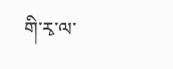གི་རྭ་ལ་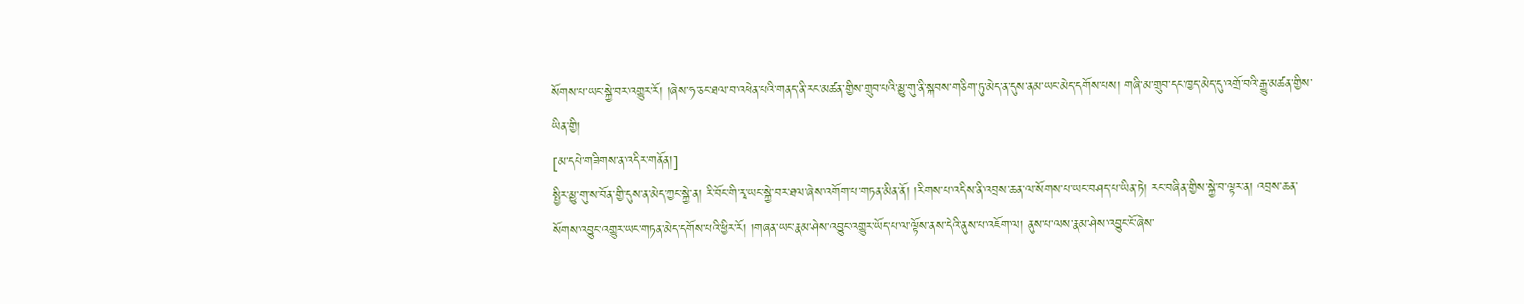སོགས་པ་ཡང་སྐྱེ་བར་འགྱུར་རོ། །ཞེས་ཧ་ཅང་ཐལ་བ་འཕེན་པའི་གནད་ནི་རང་མཚན་གྱིས་གྲུབ་པའི་མྱུ་གུ་ནི་སྐབས་གཅིག་ཏུ་མེད་ན་དུས་ནམ་ཡང་མེད་དགོས་པས། གཞི་མ་གྲུབ་དང་ཁྱད་མེད་དུ་འགྲོ་བའི་རྒྱུ་མཚན་གྱིས་ཡིན་གྱི།
[མ་དཔེ་གཟིགས་ན་འདིར་གནོན།]
སྤྱིར་མྱུ་གུ་ས་བོན་གྱི་དུས་ན་མེད་ཀྱང་སྐྱེ་ན། རི་བོང་གི་རྭ་ཡང་སྐྱེ་བར་ཐལ་ཞེས་འགོག་པ་གཏན་མིན་ནོ། །རིགས་པ་འདིས་ནི་འབྲས་ཆན་ལ་སོགས་པ་ཡང་བཤད་པ་ཡིན་ཏེ། རང་བཞིན་གྱིས་སྐྱེ་བ་ལྟར་ན། འབྲས་ཆན་སོགས་འབྱུང་འགྱུར་ཡང་གཏན་མེད་དགོས་པའི་ཕྱིར་རོ། །གཞན་ཡང་རྣམ་ཤེས་འབྱུང་འགྱུར་ཡོད་པ་ལ་ལྟོས་ནས་དེའི་ནུས་པ་འཇོག་ལ། ནུས་པ་ལས་རྣམ་ཤེས་འབྱུང་ངོ་ཞེས་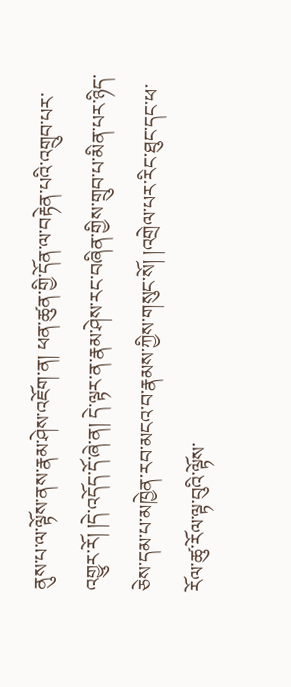ནུས་པ་ལ་ལྟོས་ནས་རྣམ་ཤེས་འཇོག་ན། ཕན་ཚུན་གྱི་དོན་ལ་བརྟེན་པའི་འགྲུབ་པར་འགྱུར་རོ། །དེ་འདོད་དོ་ཞེ་ན། དེ་ལྟར་ན་རྣམ་ཤེས་རང་བཞིན་གྱིས་གྲུབ་པ་མིན་པར་ཉིད་ཅེས་དམ་པ་མཁྱེན་རབ་མངའ་བ་རྣམས་ཀྱིས་གསུང་སོ། །འགྲེལ་པར་རིང་ཐུང་དང་ཕ་རོལ་ཚུ་རོལ་ལྟ་བུའི་ལྟོས་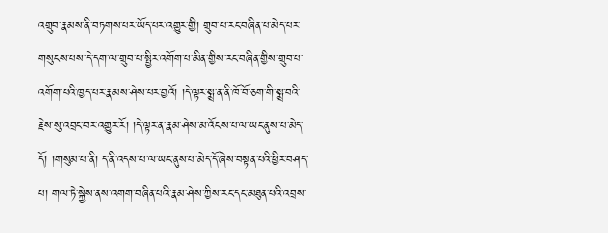འགྲུབ་རྣམས་ནི་བཏགས་པར་ཡོད་པར་འགྱུར་གྱི། གྲུབ་པ་རང་བཞིན་པ་མེད་པར་གསུངས་པས་དེ་དག་ལ་གྲུབ་པ་སྤྱིར་འགོག་པ་མིན་གྱིས་རང་བཞིན་གྱིས་གྲུབ་པ་འགོག་པའི་ཁྱད་པར་རྣམས་ཤེས་པར་བྱའོ། །དེ་ལྟར་སྨྲ་ན་ནི་ཁོ་བོ་ཅག་གི་སྨྲ་བའི་རྗེས་སུ་འབྲང་བར་འགྱུར་རོ། །དེ་ལྟར་ན་རྣམ་ཤེས་མ་འོངས་པ་ལ་ཡང་ནུས་པ་མེད་དོ། །གསུམ་པ་ནི། ད་ནི་འདས་པ་ལ་ཡང་ནུས་པ་མེད་དོ་ཞེས་བསྟན་པའི་ཕྱིར་བཤད་པ། གལ་ཏེ་སྐྱེས་ནས་འགག་བཞིན་པའི་རྣམ་ཤེས་ཀྱིས་རང་དང་མཐུན་པའི་འབྲས་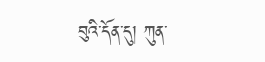བུའི་དོན་དུ། ཀུན་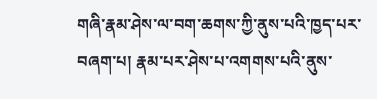གཞི་རྣམ་ཤེས་ལ་བག་ཆགས་ཀྱི་ནུས་པའི་ཁྱད་པར་བཞག་པ། རྣམ་པར་ཤེས་པ་འགགས་པའི་ནུས་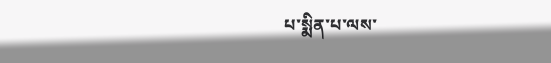པ་སྨིན་པ་ལས་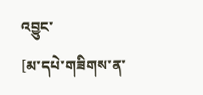འབྱུང་
[མ་དཔེ་གཟིགས་ན་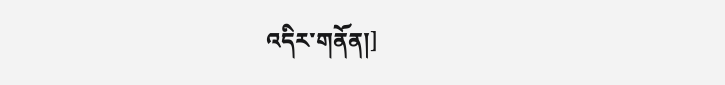འདིར་གནོན།]